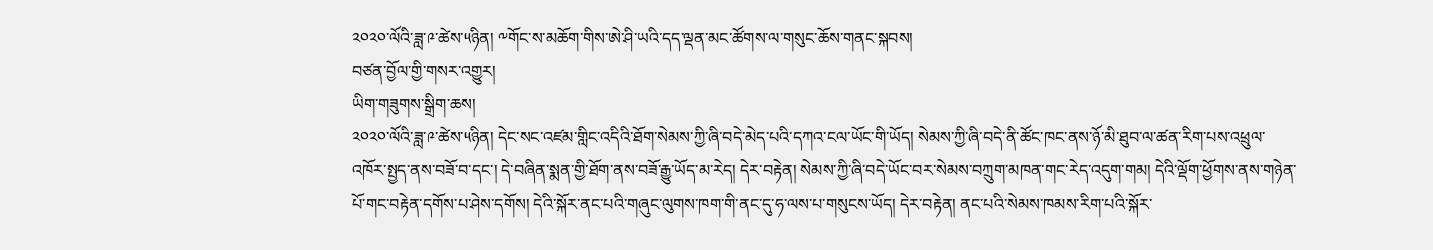༢༠༢༠་ལོའི་ཟླ་༩་ཚེས་༥ཉིན། ༸གོང་ས་མཆོག་གིས་ཨེ་ཤི་ཡའི་དད་ལྡན་མང་ཚོགས་ལ་གསུང་ཆོས་གནང་སྐབས།
བཙན་བྱོལ་གྱི་གསར་འགྱུར།
ཡིག་གཟུགས་སྒྲིག་ཆས།
༢༠༢༠་ལོའི་ཟླ་༩་ཚེས་༥ཉིན། དེང་སང་འཛམ་གླིང་འདིའི་ཐོག་སེམས་ཀྱི་ཞི་བདེ་མེད་པའི་དཀའ་ངལ་ཡོང་གི་ཡོད། སེམས་ཀྱི་ཞི་བདེ་ནི་ཚོང་ཁང་ནས་ཉོ་མི་ཐུབ་ལ་ཚན་རིག་པས་འཕྲུལ་འཁོར་སྤྱད་ནས་བཟོ་བ་དང་། དེ་བཞིན་སྨན་གྱི་ཐོག་ནས་བཟོ་རྒྱུ་ཡོད་མ་རེད། དེར་བརྟེན། སེམས་ཀྱི་ཞི་བདེ་ཡོང་བར་སེམས་བཀྲུག་མཁན་གང་རེད་འདུག་གམ། དེའི་ལྡོག་ཕྱོགས་ནས་གཉེན་པོ་གང་བརྟེན་དགོས་པ་ཤེས་དགོས། དེའི་སྐོར་ནང་པའི་གཞུང་ལུགས་ཁག་གི་ནང་དུ་ཧ་ལས་པ་གསུངས་ཡོད། དེར་བརྟེན། ནང་པའི་སེམས་ཁམས་རིག་པའི་སྐོར་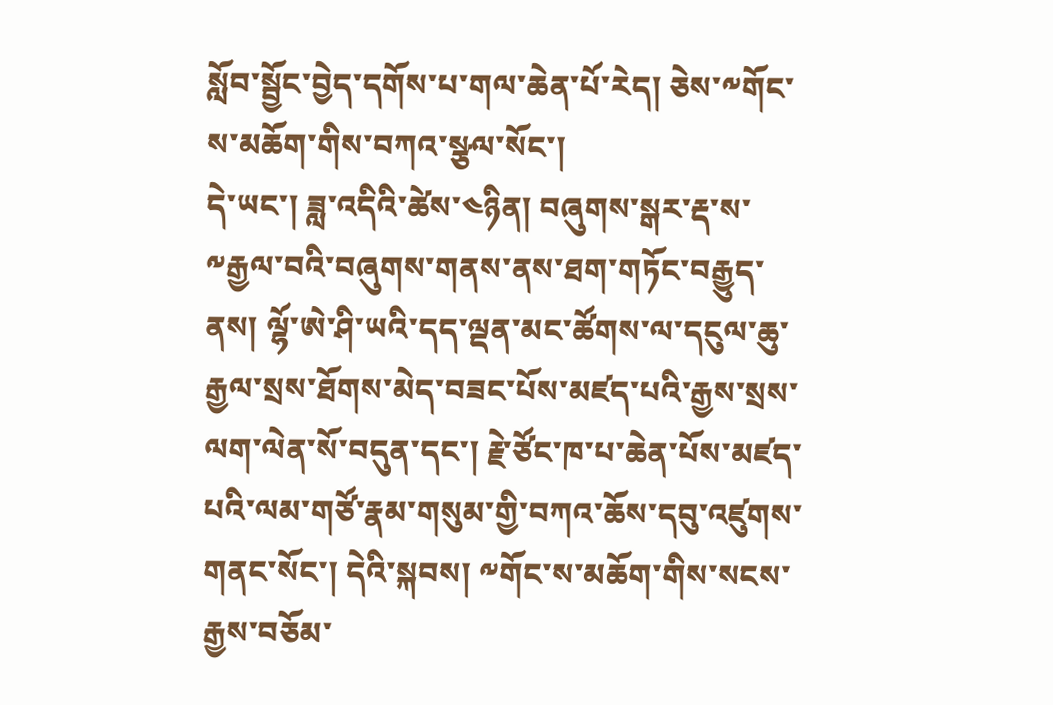སློབ་སྦྱོང་བྱེད་དགོས་པ་གལ་ཆེན་པོ་རེད། ཅེས་༸གོང་ས་མཆོག་གིས་བཀའ་སྩལ་སོང་།
དེ་ཡང་། ཟླ་འདིའི་ཚེས་༤ཉིན། བཞུགས་སྒར་རྡ་ས་༸རྒྱལ་བའི་བཞུགས་གནས་ནས་ཐག་གཏོང་བརྒྱུད་ནས། ལྷོ་ཨེ་ཤི་ཡའི་དད་ལྡན་མང་ཚོགས་ལ་དངུལ་ཆུ་རྒྱལ་སྲས་ཐོགས་མེད་བཟང་པོས་མཛད་པའི་རྒྱས་སྲས་ལག་ལེན་སོ་བདུན་དང་། རྗེ་ཙོང་ཁ་པ་ཆེན་པོས་མཛད་པའི་ལམ་གཙོ་རྣམ་གསུམ་གྱི་བཀའ་ཆོས་དབུ་འཛུགས་གནང་སོང་། དེའི་སྐབས། ༸གོང་ས་མཆོག་གིས་སངས་རྒྱས་བཅོམ་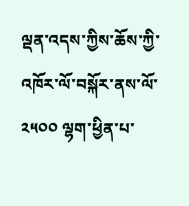ལྡན་འདས་ཀྱིས་ཆོས་ཀྱི་འཁོར་ལོ་བསྐོར་ནས་ལོ་ ༢༥༠༠ ལྷག་ཕྱིན་པ་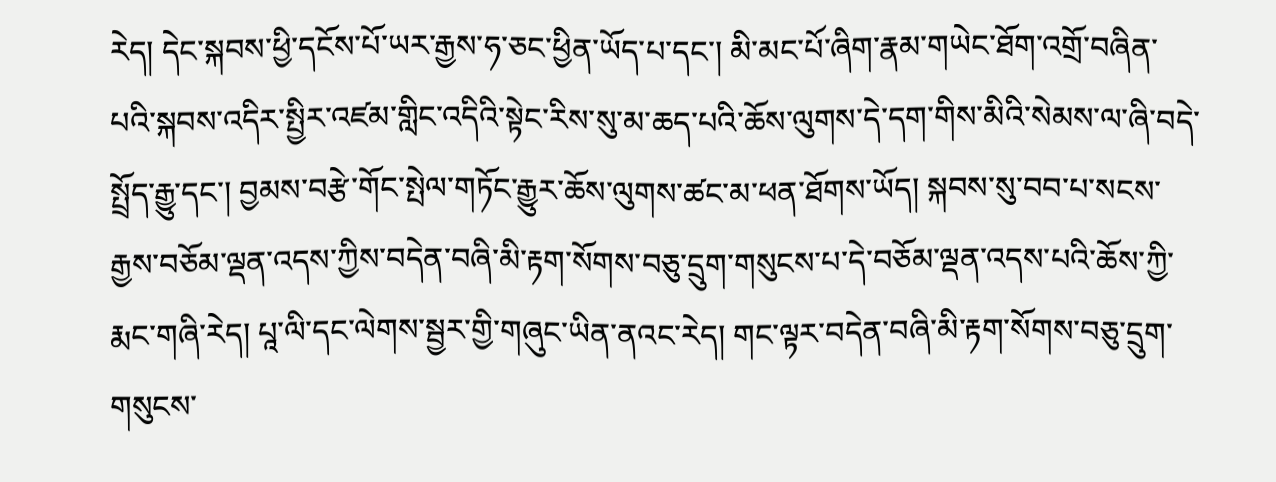རེད། དེང་སྐབས་ཕྱི་དངོས་པོ་ཡར་རྒྱས་ཧ་ཅང་ཕྱིན་ཡོད་པ་དང་། མི་མང་པོ་ཞིག་རྣམ་གཡེང་ཐོག་འགྲོ་བཞིན་པའི་སྐབས་འདིར་སྤྱིར་འཛམ་གླིང་འདིའི་སྟེང་རིས་སུ་མ་ཆད་པའི་ཆོས་ལུགས་དེ་དག་གིས་མིའི་སེམས་ལ་ཞི་བདེ་སྤྲོད་རྒྱུ་དང་། བྱམས་བརྩེ་གོང་སྤེལ་གཏོང་རྒྱུར་ཆོས་ལུགས་ཚང་མ་ཕན་ཐོགས་ཡོད། སྐབས་སུ་བབ་པ་སངས་རྒྱས་བཅོམ་ལྡན་འདས་ཀྱིས་བདེན་བཞི་མི་རྟག་སོགས་བཅུ་དྲུག་གསུངས་པ་དེ་བཅོམ་ལྡན་འདས་པའི་ཆོས་ཀྱི་རྨང་གཞི་རེད། པཱ་ལི་དང་ལེགས་སྦྱར་གྱི་གཞུང་ཡིན་ནའང་རེད། གང་ལྟར་བདེན་བཞི་མི་རྟག་སོགས་བཅུ་དྲུག་གསུངས་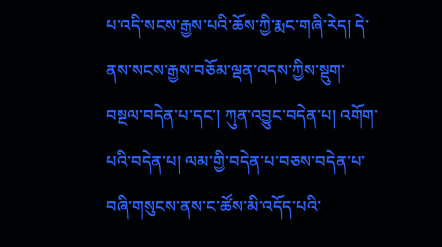པ་འདི་སངས་རྒྱས་པའི་ཆོས་ཀྱི་རྨང་གཞི་རེད། དེ་ནས་སངས་རྒྱས་བཅོམ་ལྡན་འདས་ཀྱིས་སྡུག་བསྔལ་བདེན་པ་དང་། ཀུན་འབྱུང་བདེན་པ། འགོག་པའི་བདེན་པ། ལམ་གྱི་བདེན་པ་བཅས་བདེན་པ་བཞི་གསུངས་ནས་ང་ཚོས་མི་འདོད་པའི་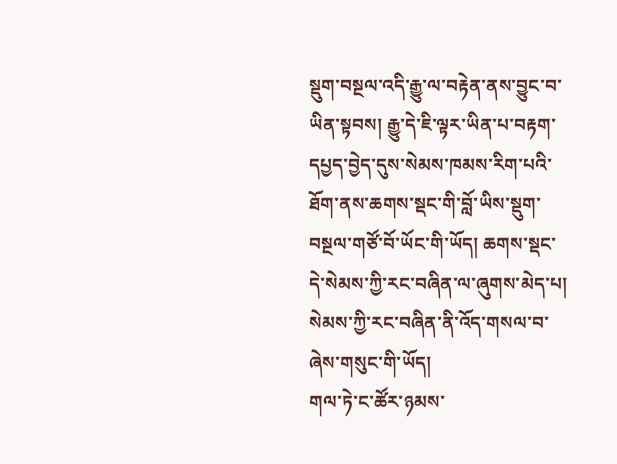སྡུག་བསྔལ་འདི་རྒྱུ་ལ་བརྟེན་ནས་བྱུང་བ་ཡིན་སྟབས། རྒྱུ་དེ་ཇི་ལྟར་ཡིན་པ་བརྟག་དཔྱད་བྱེད་དུས་སེམས་ཁམས་རིག་པའི་ཐོག་ནས་ཆགས་སྡང་གི་བློ་ཡིས་སྡུག་བསྔལ་གཙོ་བོ་ཡོང་གི་ཡོད། ཆགས་སྡང་དེ་སེམས་ཀྱི་རང་བཞིན་ལ་ཞུགས་མེད་པ། སེམས་ཀྱི་རང་བཞིན་ནི་འོད་གསལ་བ་ཞེས་གསུང་གི་ཡོད།
གལ་ཏེ་ང་ཚོར་ཉམས་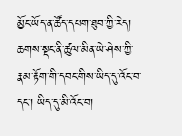མྱོང་ཡོད་ན་ཚོད་དཔག་ཐུབ་ཀྱི་རེད། ཆགས་སྡང་ནི་ཚུལ་མིན་ཡེ་ཤེས་ཀྱི་རྣམ་རྟོག་གི་དབང་གིས་ཡིད་དུ་འོང་བ་དང་། ཡིད་དུ་མི་འོང་བ།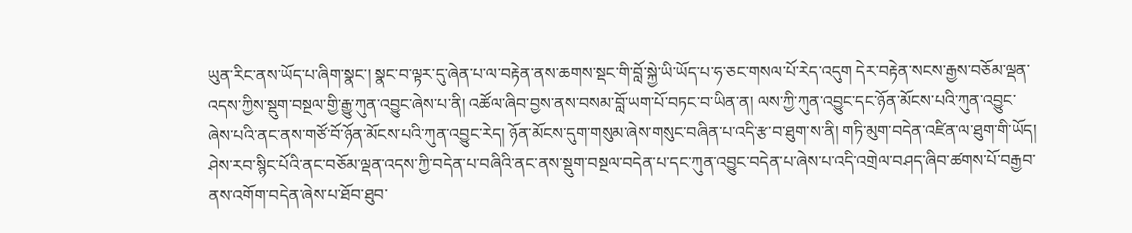ཡུན་རིང་ནས་ཡོད་པ་ཞིག་སྣང་། སྣང་བ་ལྟར་དུ་ཞེན་པ་ལ་བརྟེན་ནས་ཆགས་སྡང་གི་བློ་སྐྱེ་ཡི་ཡོད་པ་ཧ་ཅང་གསལ་པོ་རེད་འདུག དེར་བརྟེན་སངས་རྒྱས་བཅོམ་ལྡན་འདས་ཀྱིས་སྡུག་བསྔལ་གྱི་རྒྱུ་ཀུན་འབྱུང་ཞེས་པ་ནི། འཚོལ་ཞིབ་བྱས་ནས་བསམ་བློ་ཡག་པོ་བཏང་བ་ཡིན་ན། ལས་ཀྱི་ཀུན་འབྱུང་དང་ཉོན་མོངས་པའི་ཀུན་འབྱུང་ཞེས་པའི་ནང་ནས་གཙོ་བོ་ཉོན་མོངས་པའི་ཀུན་འབྱུང་རེད། ཉོན་མོངས་དུག་གསུམ་ཞེས་གསུང་བཞིན་པ་འདི་རྩ་བ་ཐུག་ས་ནི། གཏི་མུག་བདེན་འཛིན་ལ་ཐུག་གི་ཡོད། ཤེས་རབ་སྙིང་པོའི་ནང་བཅོམ་ལྡན་འདས་ཀྱི་བདེན་པ་བཞིའི་ནང་ནས་སྡུག་བསྔལ་བདེན་པ་དང་ཀུན་འབྱུང་བདེན་པ་ཞེས་པ་འདི་འགྲེལ་བཤད་ཞིབ་ཚགས་པོ་བརྒྱབ་ནས་འགོག་བདེན་ཞེས་པ་ཐོབ་ཐུབ་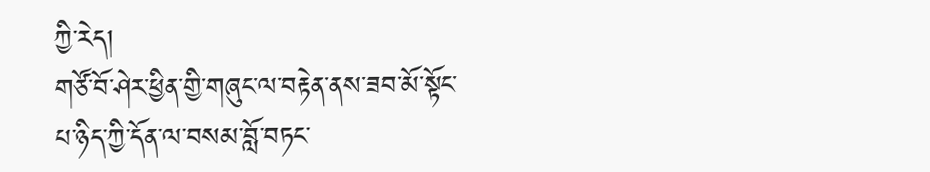ཀྱི་རེད།
གཙོ་བོ་ཤེར་ཕྱིན་གྱི་གཞུང་ལ་བརྟེན་ནས་ཟབ་མོ་སྟོང་པ་ཉིད་ཀྱི་དོན་ལ་བསམ་བློ་བཏང་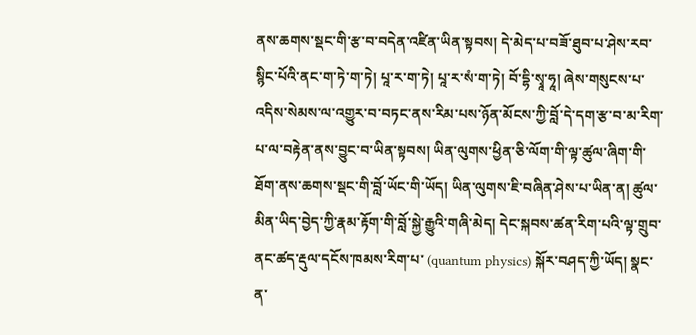ནས་ཆགས་སྡང་གི་རྩ་བ་བདེན་འཛིན་ཡིན་སྟབས། དེ་མེད་པ་བཟོ་ཐུབ་པ་ཤེས་རབ་སྙིང་པོའི་ནང་ག་ཏེ་ག་ཏེ། པཱ་ར་ག་ཏེ། པཱ་ར་སཾ་ག་ཏེ། བོ་དྷི་སྭཱ་ཧཱ། ཞེས་གསུངས་པ་འདིས་སེམས་ལ་འགྱུར་བ་བཏང་ནས་རིམ་པས་ཉོན་མོངས་ཀྱི་བློ་དེ་དག་རྩ་བ་མ་རིག་པ་ལ་བརྟེན་ནས་བྱུང་བ་ཡིན་སྟབས། ཡིན་ལུགས་ཕྱིན་ཅི་ལོག་གི་ལྟ་ཚུལ་ཞིག་གི་ཐོག་ནས་ཆགས་སྡང་གི་བློ་ཡོང་གི་ཡོད། ཡིན་ལུགས་ཇི་བཞིན་ཤེས་པ་ཡིན་ན། ཚུལ་མིན་ཡིད་བྱེད་ཀྱི་རྣམ་རྟོག་གི་བློ་སྐྱེ་རྒྱུའི་གཞི་མེད། དེང་སྐབས་ཚན་རིག་པའི་ལྟ་གྲུབ་ནང་ཚད་རྡུལ་དངོས་ཁམས་རིག་པ་ (quantum physics) སྐོར་བཤད་ཀྱི་ཡོད། སྣང་ན་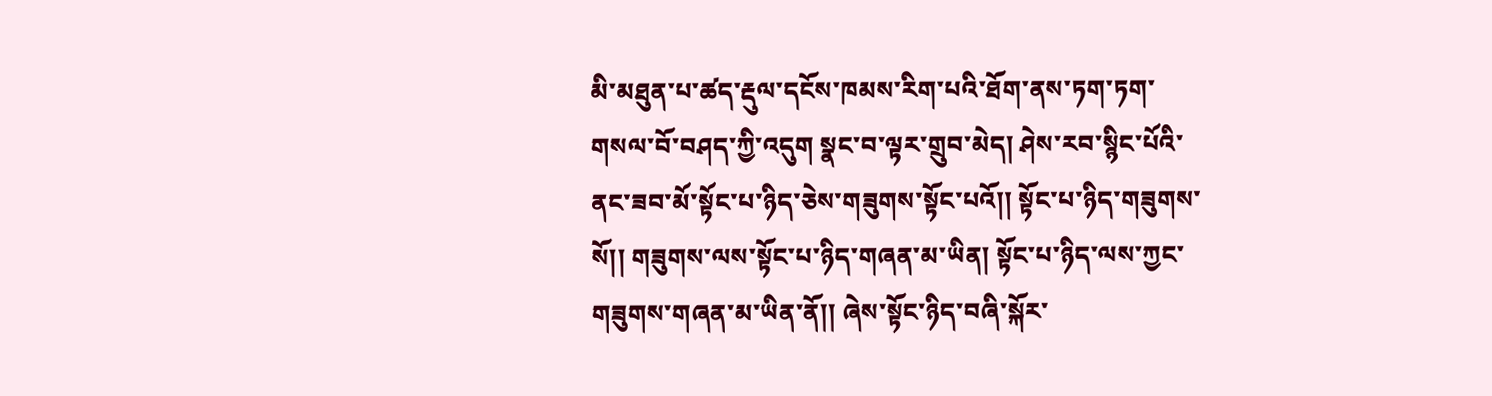མི་མཐུན་པ་ཚད་རྡུལ་དངོས་ཁམས་རིག་པའི་ཐོག་ནས་ཏག་ཏག་གསལ་བོ་བཤད་ཀྱི་འདུག སྣང་བ་ལྟར་གྲུབ་མེད། ཤེས་རབ་སྙིང་པོའི་ནང་ཟབ་མོ་སྟོང་པ་ཉིད་ཅེས་གཟུགས་སྟོང་པའོ།། སྟོང་པ་ཉིད་གཟུགས་སོ།། གཟུགས་ལས་སྟོང་པ་ཉིད་གཞན་མ་ཡིན། སྟོང་པ་ཉིད་ལས་ཀྱང་གཟུགས་གཞན་མ་ཡིན་ནོ།། ཞེས་སྟོང་ཉིད་བཞི་སྐོར་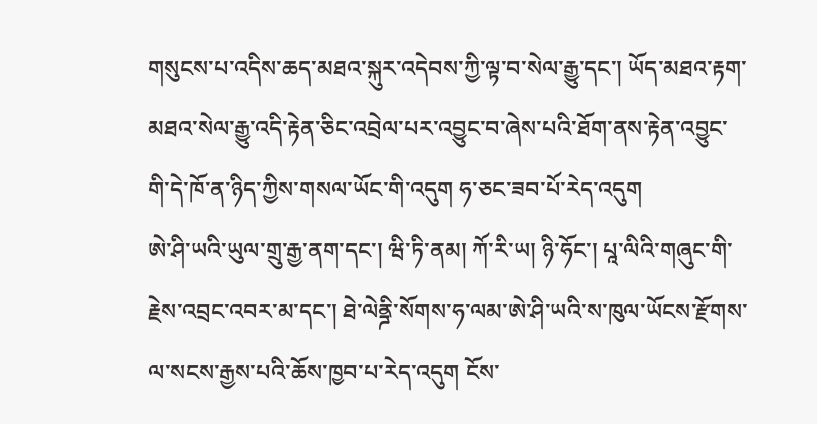གསུངས་པ་འདིས་ཆད་མཐའ་སྐུར་འདེབས་ཀྱི་ལྟ་བ་སེལ་རྒྱུ་དང་། ཡོད་མཐའ་རྟག་མཐའ་སེལ་རྒྱུ་འདི་རྟེན་ཅིང་འབྲེལ་པར་འབྱུང་བ་ཞེས་པའི་ཐོག་ནས་རྟེན་འབྱུང་གི་དེ་ཁོ་ན་ཉིད་ཀྱིས་གསལ་ཡོང་གི་འདུག ཧ་ཅང་ཟབ་པོ་རེད་འདུག
ཨེ་ཤི་ཡའི་ཡུལ་གྲུ་རྒྱ་ནག་དང་། ཝི་ཏི་ནམ། ཀོ་རི་ཡ། ཉི་ཧོང་། པཱ་ལིའི་གཞུང་གི་རྗེས་འབྲང་འབར་མ་དང་། ཐེ་ལེནྜི་སོགས་ཧ་ལམ་ཨེ་ཤི་ཡའི་ས་ཁུལ་ཡོངས་རྫོགས་ལ་སངས་རྒྱས་པའི་ཆོས་ཁྱབ་པ་རེད་འདུག ངོས་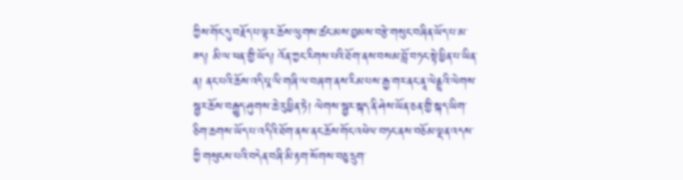ཀྱིས་གོང་དུ་བརྗོད་པ་ལྟར་ཆོས་ལུགས་ཚང་མས་བྱམས་བརྩེ་གསུང་བཞིན་ཡོད་པ་མ་ཟད། མི་ལ་ཕན་གྱི་ཡོད། འོན་ཀྱང་རིགས་པའི་ཐོག་ནས་བསམ་བློ་བཏང་སྟེ་ཕྱིན་པ་ཡིན་ན། ནང་པའི་ཆོས་འདི་པཱ་ལི་གཞི་ལ་བཞག་ནས་རིམ་པས་རྒྱ་གར་ནང་ནཱ་ལེནྡྲའི་ལེགས་སྦྱར་ཆོས་བརྒྱུད་ཤུགས་ཆེ་རུ་ཕྱིན་ཏེ། ལེགས་སྦྱར་སྐད་ནི་ཤེས་ཡོན་ཅན་གྱི་སྐད་ཡིག་ཅིག་ཆགས་ཡོད་པ་འདིའི་ཐོག་ནས་ནང་ཆོས་གོང་འཕེལ་བཏང་ནས་བཅོམ་ལྡན་འདས་ཀྱི་གསུངས་པའི་བདེན་བཞི་མི་རྟག་སོགས་བཅུ་དྲུག་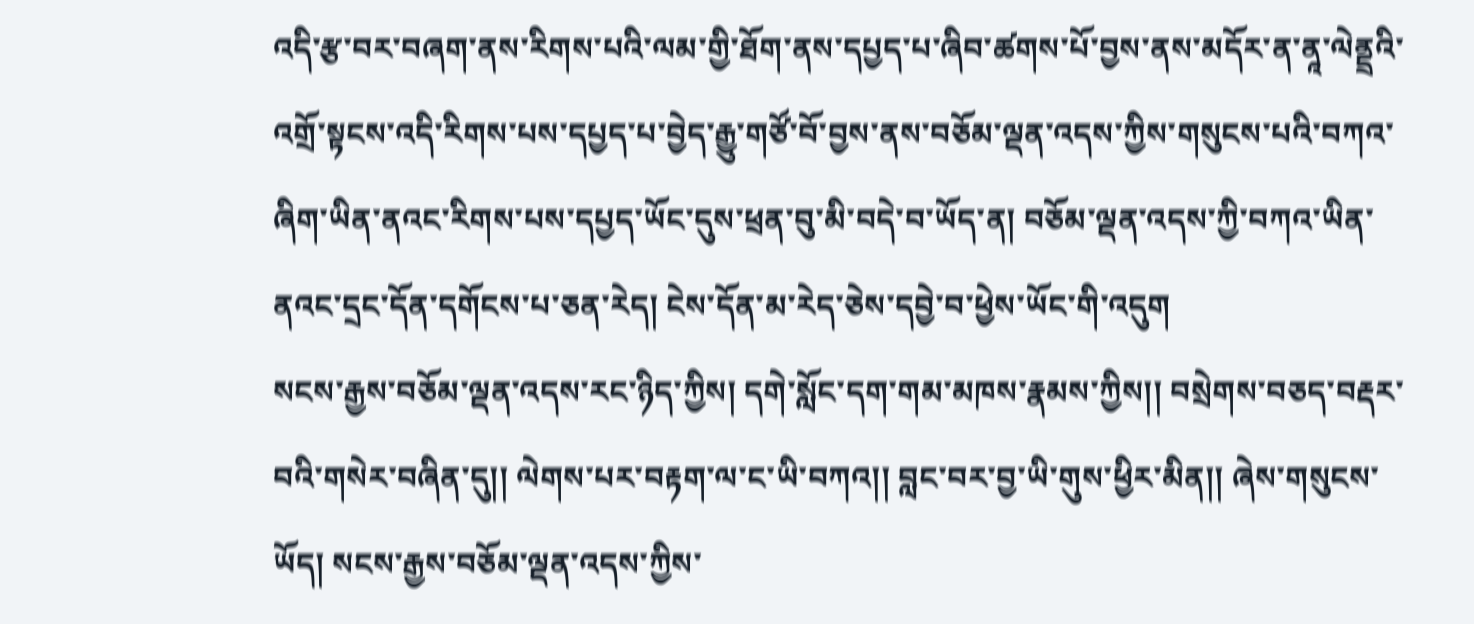འདི་རྩ་བར་བཞག་ནས་རིགས་པའི་ལམ་གྱི་ཐོག་ནས་དཔྱད་པ་ཞིབ་ཚགས་པོ་བྱས་ནས་མདོར་ན་ནཱ་ལེནྡྲའི་འགྲོ་སྟངས་འདི་རིགས་པས་དཔྱད་པ་བྱེད་རྒྱུ་གཙོ་བོ་བྱས་ནས་བཅོམ་ལྡན་འདས་ཀྱིས་གསུངས་པའི་བཀའ་ཞིག་ཡིན་ནའང་རིགས་པས་དཔྱད་ཡོང་དུས་ཕྲན་བུ་མི་བདེ་བ་ཡོད་ན། བཅོམ་ལྡན་འདས་ཀྱི་བཀའ་ཡིན་ནའང་དྲང་དོན་དགོངས་པ་ཅན་རེད། ངེས་དོན་མ་རེད་ཅེས་དབྱེ་བ་ཕྱེས་ཡོང་གི་འདུག
སངས་རྒྱས་བཅོམ་ལྡན་འདས་རང་ཉིད་ཀྱིས། དགེ་སློང་དག་གམ་མཁས་རྣམས་ཀྱིས།། བསྲེགས་བཅད་བརྡར་བའི་གསེར་བཞིན་དུ།། ལེགས་པར་བརྟག་ལ་ང་ཡི་བཀའ།། བླང་བར་བྱ་ཡི་གུས་ཕྱིར་མིན།། ཞེས་གསུངས་ཡོད། སངས་རྒྱས་བཅོམ་ལྡན་འདས་ཀྱིས་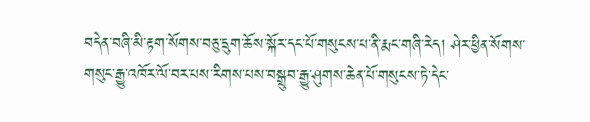བདེན་བཞི་མི་རྟག་སོགས་བཅུ་དྲུག་ཆོས་སྐོར་དང་པོ་གསུངས་པ་ནི་རྨང་གཞི་རེད། ཤེར་ཕྱིན་སོགས་གསུང་རྒྱུ་འཁོར་ལོ་བར་པས་རིགས་པས་བསྒྲུབ་རྒྱུ་ཤུགས་ཆེན་པོ་གསུངས་ཏེ་དེང་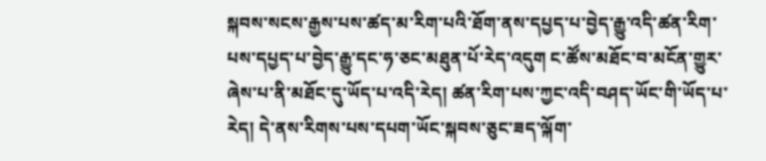སྐབས་སངས་རྒྱས་པས་ཚད་མ་རིག་པའི་ཐོག་ནས་དཔྱད་པ་བྱེད་རྒྱུ་འདི་ཚན་རིག་པས་དཔྱད་པ་བྱེད་རྒྱུ་དང་ཧ་ཅང་མཐུན་པོ་རེད་འདུག ང་ཚོས་མཐོང་བ་མངོན་གྱུར་ཞེས་པ་ནི་མཐོང་དུ་ཡོད་པ་འདི་རེད། ཚན་རིག་པས་ཀྱང་འདི་བཤད་ཡོང་གི་ཡོད་པ་རེད། དེ་ནས་རིགས་པས་དཔག་ཡོང་སྐབས་ཅུང་ཟད་ལྐོག་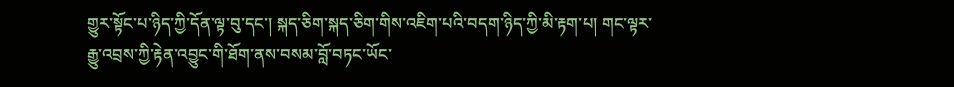གྱུར་སྟོང་པ་ཉིད་ཀྱི་དོན་ལྟ་བུ་དང་། སྐད་ཅིག་སྐད་ཅིག་གིས་འཇིག་པའི་བདག་ཉིད་ཀྱི་མི་རྟག་པ། གང་ལྟར་རྒྱུ་འབྲས་ཀྱི་རྟེན་འབྱུང་གི་ཐོག་ནས་བསམ་བློ་བཏང་ཡོང་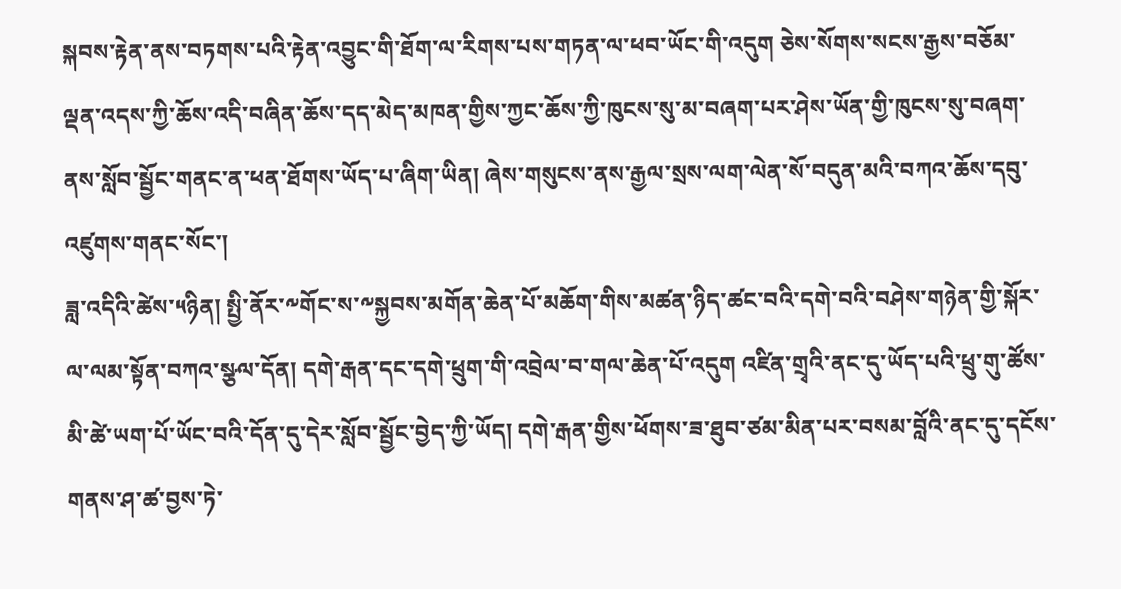སྐབས་རྟེན་ནས་བཏགས་པའི་རྟེན་འབྱུང་གི་ཐོག་ལ་རིགས་པས་གཏན་ལ་ཕབ་ཡོང་གི་འདུག ཅེས་སོགས་སངས་རྒྱས་བཅོམ་ལྡན་འདས་ཀྱི་ཆོས་འདི་བཞིན་ཆོས་དད་མེད་མཁན་གྱིས་ཀྱང་ཆོས་ཀྱི་ཁུངས་སུ་མ་བཞག་པར་ཤེས་ཡོན་གྱི་ཁུངས་སུ་བཞག་ནས་སློབ་སྦྱོང་གནང་ན་ཕན་ཐོགས་ཡོད་པ་ཞིག་ཡིན། ཞེས་གསུངས་ནས་རྒྱལ་སྲས་ལག་ལེན་སོ་བདུན་མའི་བཀའ་ཆོས་དབུ་འཛུགས་གནང་སོང་།
ཟླ་འདིའི་ཚེས་༥ཉིན། སྤྱི་ནོར་༸གོང་ས་༸སྐྱབས་མགོན་ཆེན་པོ་མཆོག་གིས་མཚན་ཉིད་ཚང་བའི་དགེ་བའི་བཤེས་གཉེན་གྱི་སྐོར་ལ་ལམ་སྟོན་བཀའ་སྩལ་དོན། དགེ་རྒན་དང་དགེ་ཕྲུག་གི་འབྲེལ་བ་གལ་ཆེན་པོ་འདུག འཛིན་གྲྭའི་ནང་དུ་ཡོད་པའི་ཕྲུ་གུ་ཚོས་མི་ཚེ་ཡག་པོ་ཡོང་བའི་དོན་དུ་དེར་སློབ་སྦྱོང་བྱེད་ཀྱི་ཡོད། དགེ་རྒན་གྱིས་ཕོགས་ཟ་ཐུབ་ཙམ་མིན་པར་བསམ་བློའི་ནང་དུ་དངོས་གནས་ཤ་ཚ་བྱས་ཏེ་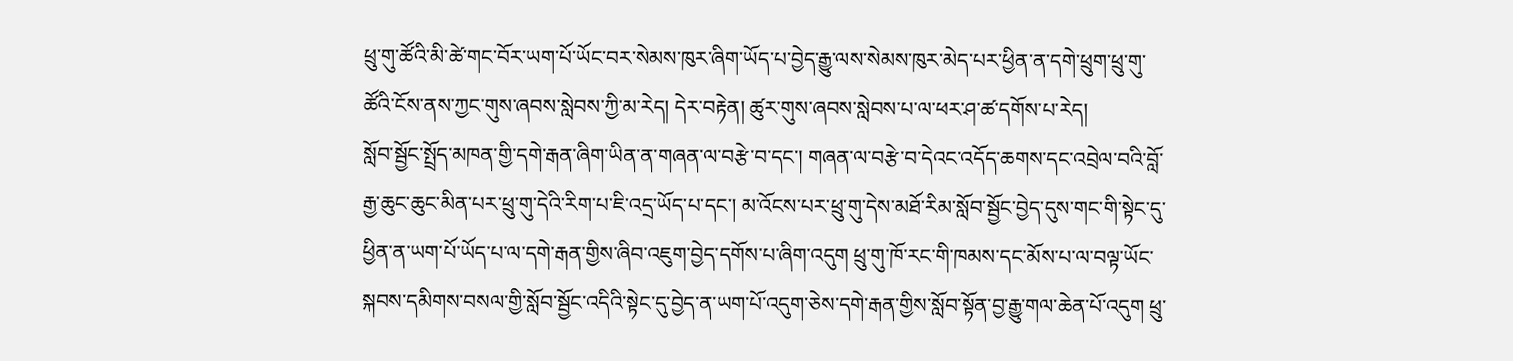ཕྲུ་གུ་ཚོའི་མི་ཚེ་གང་བོར་ཡག་པོ་ཡོང་བར་སེམས་ཁུར་ཞིག་ཡོད་པ་བྱེད་རྒྱུ་ལས་སེམས་ཁུར་མེད་པར་ཕྱིན་ན་དགེ་ཕྲུག་ཕྲུ་གུ་ཚོའི་ངོས་ནས་ཀྱང་གུས་ཞབས་སླེབས་ཀྱི་མ་རེད། དེར་བརྟེན། ཚུར་གུས་ཞབས་སླེབས་པ་ལ་ཕར་ཤ་ཚ་དགོས་པ་རེད།
སློབ་སྦྱོང་སྤྲོད་མཁན་གྱི་དགེ་རྒན་ཞིག་ཡིན་ན་གཞན་ལ་བརྩེ་བ་དང་། གཞན་ལ་བརྩེ་བ་དེའང་འདོད་ཆགས་དང་འབྲེལ་བའི་བློ་རྒྱ་ཆུང་ཆུང་མིན་པར་ཕྲུ་གུ་དེའི་རིག་པ་ཇི་འདྲ་ཡོད་པ་དང་། མ་འོངས་པར་ཕྲུ་གུ་དེས་མཐོ་རིམ་སློབ་སྦྱོང་བྱེད་དུས་གང་གི་སྟེང་དུ་ཕྱིན་ན་ཡག་པོ་ཡོད་པ་ལ་དགེ་རྒན་གྱིས་ཞིབ་འཇུག་བྱེད་དགོས་པ་ཞིག་འདུག ཕྲུ་གུ་ཁོ་རང་གི་ཁམས་དང་མོས་པ་ལ་བལྟ་ཡོང་སྐབས་དམིགས་བསལ་གྱི་སློབ་སྦྱོང་འདིའི་སྟེང་དུ་བྱེད་ན་ཡག་པོ་འདུག་ཅེས་དགེ་རྒན་གྱིས་སློབ་སྟོན་བྱ་རྒྱུ་གལ་ཆེན་པོ་འདུག ཕྲུ་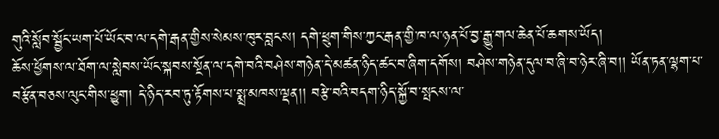གུའི་སློབ་སྦྱོང་ཡག་པོ་ཡོང་བ་ལ་དགེ་རྒན་གྱིས་སེམས་ཁུར་བླངས། དགེ་ཕྲུག་གིས་ཀྱང་རྒན་གྱི་ཁ་ལ་ཉན་པོ་བྱ་རྒྱུ་གལ་ཆེན་པོ་ཆགས་ཡོད།
ཆོས་ཕྱོགས་ལ་ཐོག་ལ་སླེབས་ཡོང་སྐབས་སྔོན་ལ་དགེ་བའི་བཤེས་གཉེན་དེ་མཚན་ཉིད་ཚང་བ་ཞིག་དགོས། བཤེས་གཉེན་དུལ་བ་ཞི་བ་ཉེར་ཞི་བ།། ཡོན་ཏན་ལྷག་པ་བརྩོན་བཅས་ལུང་གིས་ཕྱུག། དེ་ཉིད་རབ་ཏུ་རྟོགས་པ་སྨྲ་མཁས་ལྡན།། བརྩེ་བའི་བདག་ཉིད་སྐྱོ་བ་སྤངས་ལ་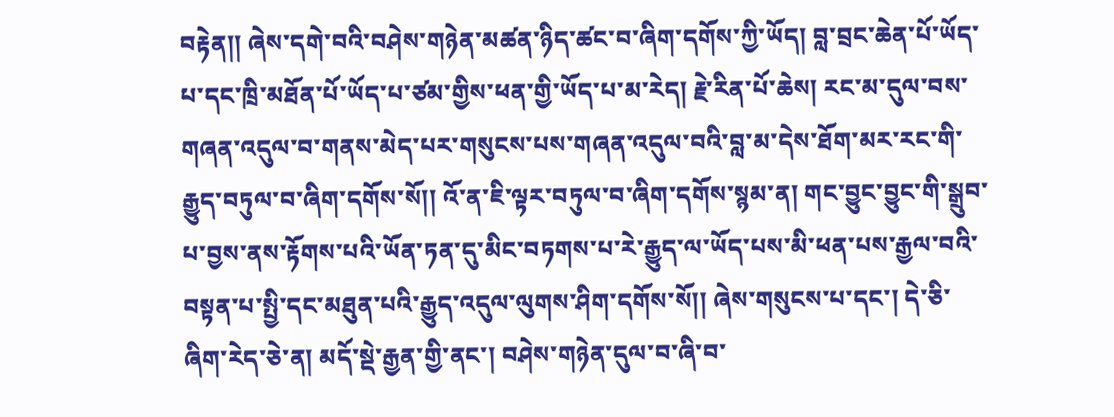བརྟེན།། ཞེས་དགེ་བའི་བཤེས་གཉེན་མཚན་ཉིད་ཚང་བ་ཞིག་དགོས་ཀྱི་ཡོད། བླ་བྲང་ཆེན་པོ་ཡོད་པ་དང་ཁྲི་མཐོན་པོ་ཡོད་པ་ཙམ་གྱིས་ཕན་གྱི་ཡོད་པ་མ་རེད། རྗེ་རིན་པོ་ཆེས། རང་མ་དུལ་བས་གཞན་འདུལ་བ་གནས་མེད་པར་གསུངས་པས་གཞན་འདུལ་བའི་བླ་མ་དེས་ཐོག་མར་རང་གི་རྒྱུད་བཏུལ་བ་ཞིག་དགོས་སོ།། འོ་ན་ཇི་ལྟར་བཏུལ་བ་ཞིག་དགོས་སྙམ་ན། གང་བྱུང་བྱུང་གི་སྒྲུབ་པ་བྱས་ནས་རྟོགས་པའི་ཡོན་ཏན་དུ་མིང་བཏགས་པ་རེ་རྒྱུད་ལ་ཡོད་པས་མི་ཕན་པས་རྒྱལ་བའི་བསྟན་པ་སྤྱི་དང་མཐུན་པའི་རྒྱུད་འདུལ་ལུགས་ཤིག་དགོས་སོ།། ཞེས་གསུངས་པ་དང་། དེ་ཅི་ཞིག་རེད་ཅེ་ན། མདོ་སྡེ་རྒྱན་གྱི་ནང་། བཤེས་གཉེན་དུལ་བ་ཞི་བ་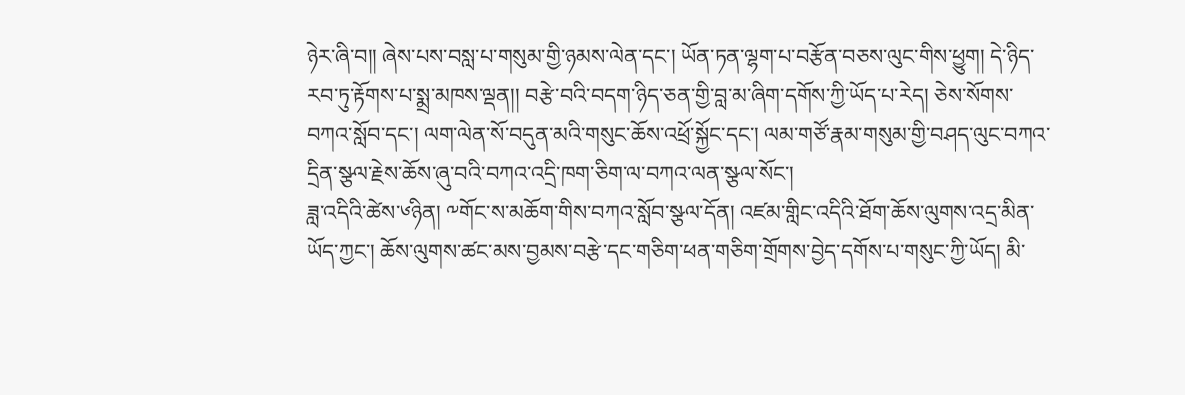ཉེར་ཞི་བ།། ཞེས་པས་བསླ་པ་གསུམ་གྱི་ཉམས་ལེན་དང་། ཡོན་ཏན་ལྷག་པ་བརྩོན་བཅས་ལུང་གིས་ཕྱུག། དེ་ཉིད་རབ་ཏུ་རྟོགས་པ་སྨྲ་མཁས་ལྡན།། བརྩེ་བའི་བདག་ཉིད་ཅན་གྱི་བླ་མ་ཞིག་དགོས་ཀྱི་ཡོད་པ་རེད། ཅེས་སོགས་བཀའ་སློབ་དང་། ལག་ལེན་སོ་བདུན་མའི་གསུང་ཆོས་འཕྲོ་སྐྱོང་དང་། ལམ་གཙོ་རྣམ་གསུམ་གྱི་བཤད་ལུང་བཀའ་དྲིན་སྩལ་རྗེས་ཆོས་ཞུ་བའི་བཀའ་འདྲི་ཁག་ཅིག་ལ་བཀའ་ལན་སྩལ་སོང་།
ཟླ་འདིའི་ཚེས་༦ཉིན། ༸གོང་ས་མཆོག་གིས་བཀའ་སློབ་སྩལ་དོན། འཛམ་གླིང་འདིའི་ཐོག་ཆོས་ལུགས་འདྲ་མིན་ཡོད་ཀྱང་། ཆོས་ལུགས་ཚང་མས་བྱམས་བརྩེ་དང་གཅིག་ཕན་གཅིག་གྲོགས་བྱེད་དགོས་པ་གསུང་ཀྱི་ཡོད། མི་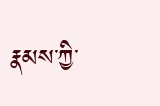རྣམས་ཀྱི་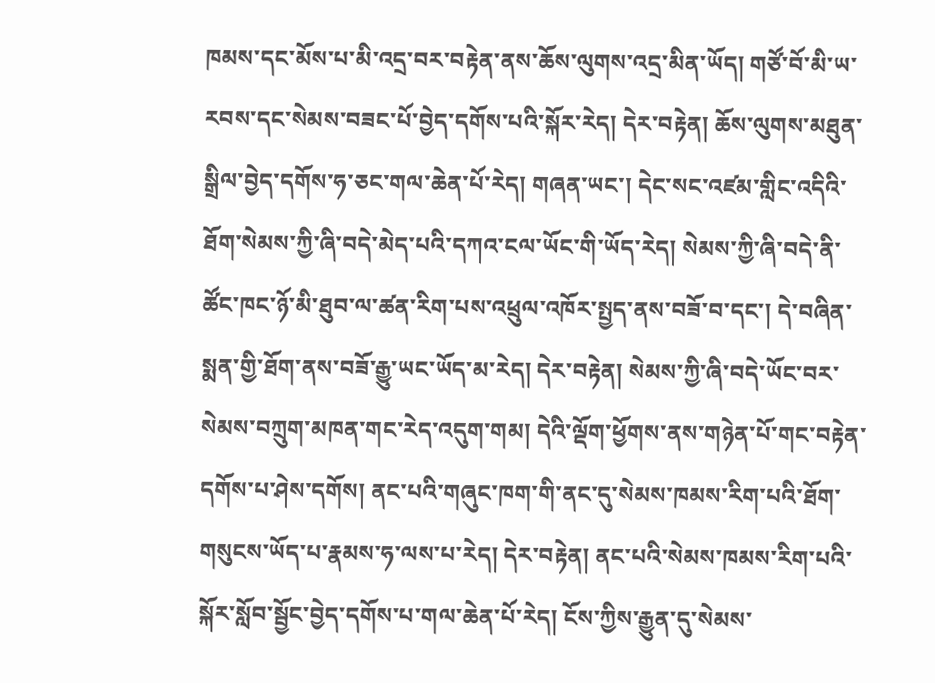ཁམས་དང་མོས་པ་མི་འདྲ་བར་བརྟེན་ནས་ཆོས་ལུགས་འདྲ་མིན་ཡོད། གཙོ་བོ་མི་ཡ་རབས་དང་སེམས་བཟང་པོ་བྱེད་དགོས་པའི་སྐོར་རེད། དེར་བརྟེན། ཆོས་ལུགས་མཐུན་སྒྲིལ་བྱེད་དགོས་ཧ་ཅང་གལ་ཆེན་པོ་རེད། གཞན་ཡང་། དེང་སང་འཛམ་གླིང་འདིའི་ཐོག་སེམས་ཀྱི་ཞི་བདེ་མེད་པའི་དཀའ་ངལ་ཡོང་གི་ཡོད་རེད། སེམས་ཀྱི་ཞི་བདེ་ནི་ཚོང་ཁང་ཉོ་མི་ཐུབ་ལ་ཚན་རིག་པས་འཕྲུལ་འཁོར་སྤྱད་ནས་བཟོ་བ་དང་། དེ་བཞིན་སྨན་གྱི་ཐོག་ནས་བཟོ་རྒྱུ་ཡང་ཡོད་མ་རེད། དེར་བརྟེན། སེམས་ཀྱི་ཞི་བདེ་ཡོང་བར་སེམས་བཀྲུག་མཁན་གང་རེད་འདུག་གམ། དེའི་ལྡོག་ཕྱོགས་ནས་གཉེན་པོ་གང་བརྟེན་དགོས་པ་ཤེས་དགོས། ནང་པའི་གཞུང་ཁག་གི་ནང་དུ་སེམས་ཁམས་རིག་པའི་ཐོག་གསུངས་ཡོད་པ་རྣམས་ཧ་ལས་པ་རེད། དེར་བརྟེན། ནང་པའི་སེམས་ཁམས་རིག་པའི་སྐོར་སློབ་སྦྱོང་བྱེད་དགོས་པ་གལ་ཆེན་པོ་རེད། ངོས་ཀྱིས་རྒྱུན་དུ་སེམས་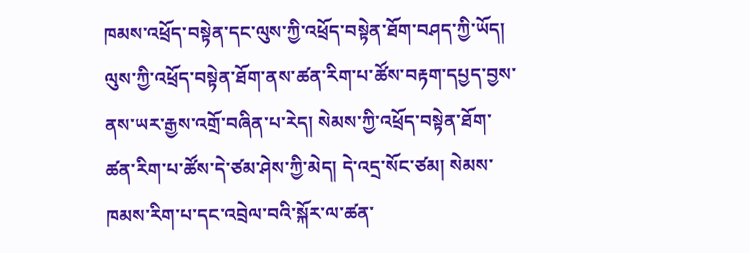ཁམས་འཕྲོད་བསྟེན་དང་ལུས་ཀྱི་འཕྲོད་བསྟེན་ཐོག་བཤད་ཀྱི་ཡོད། ལུས་ཀྱི་འཕྲོད་བསྟེན་ཐོག་ནས་ཚན་རིག་པ་ཚོས་བརྟག་དཔྱད་བྱས་ནས་ཡར་རྒྱས་འགྲོ་བཞིན་པ་རེད། སེམས་ཀྱི་འཕྲོད་བསྟེན་ཐོག་ཚན་རིག་པ་ཚོས་དེ་ཙམ་ཤེས་ཀྱི་མེད། དེ་འདྲ་སོང་ཙམ། སེམས་ཁམས་རིག་པ་དང་འབྲེལ་བའི་སྐོར་ལ་ཚན་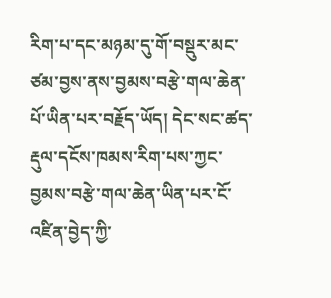རིག་པ་དང་མཉམ་དུ་གོ་བསྡུར་མང་ཙམ་བྱས་ནས་བྱམས་བརྩེ་གལ་ཆེན་པོ་ཡིན་པར་བརྗོད་ཡོད། དེང་སང་ཚད་རྡུལ་དངོས་ཁམས་རིག་པས་ཀྱང་བྱམས་བརྩེ་གལ་ཆེན་ཡིན་པར་ངོ་འཛིན་བྱེད་ཀྱི་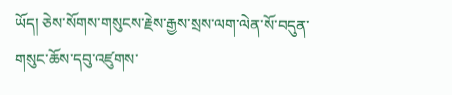ཡོད། ཅེས་སོགས་གསུངས་རྗེས་རྒྱས་སྲས་ལག་ལེན་སོ་བདུན་གསུང་ཆོས་དབུ་འཛུགས་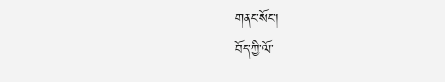གནང་སོང་།
བོད་ཀྱི་ལོ་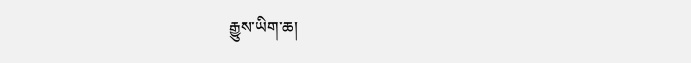རྒྱུས་ཡིག་ཆ།